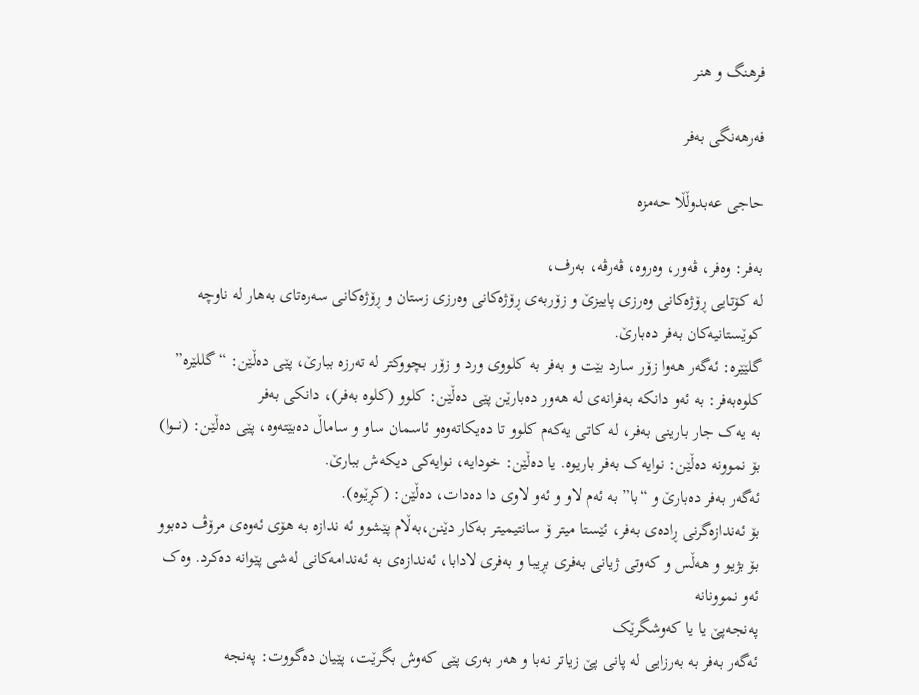فرهنگ و هنر

فەرهەنگی بەفر

حاجی عەبدوڵڵا حەمزە

بەفر: وەفر، ڤەور، وەروە، ڤەرڤە، بەرف،
لە کۆتایی ڕۆژەکانی وەرزی پاییزێ و زۆربەی ڕۆژەکانی وەرزی زستان و ڕۆژەکانی سەرەتای بەهار له ناوچە کوێستانیەکان بەفر دەبارێ.
گلێێرە: ئەگەر هەوا زۆر سارد بێت و بەفر بە کلووی ورد و زۆر بچووکتر لە تەرزە ببارێ، پێی دەڵێن: “گللێرە”
کلوەبەفر: بە ئەو دانکە بەفرانەی لە هەور دەبارێن پێی دەڵێن: کلوو (کلوە بەفر)، دانکی بەفر
بە یەک جار بارینی بەفر، لە کاتی یەکەم کلوو تا دەیکاتەوەو ئاسمان ساو و ساماڵ دەبێتەوە، پێی دەڵێن: (نـــوا)
بۆ نموونە دەڵێن: نوایەک بەفر باریوە. یا دەڵێن: خودایە، نوایەکی دیکەش ببارێ.
ئەگەر بەفر دەبارێ و “با” بە ئەم لاو و ئەو لاوی دا دەدات، دەڵێن: (کڕێوە).
بۆ ئەندازەگرنی ڕادەی بەفر، ئێستا میتر ۆ سانتیمیتر بەکار دێنن،بەڵام پێشوو ئه ندازه بە هۆی ئەوەی مرۆڤ دەبوو بۆ بژیو و هەڵس و کەوتی ژیانی بەفری بڕیبا و بەفری لادابا، ئەندازەی بە ئەندامەکانی لەشی پێوانە دەکرد. وەک ئەو نموونانە
پەنجەپێ یا یا کەوشگرێک
ئەگەر بەفر بە بەرزایی لە پانی پێ زیاتر نەبا و هەر بەری پێی کەوش بگرێت، پێیان دەگووت: پەنجە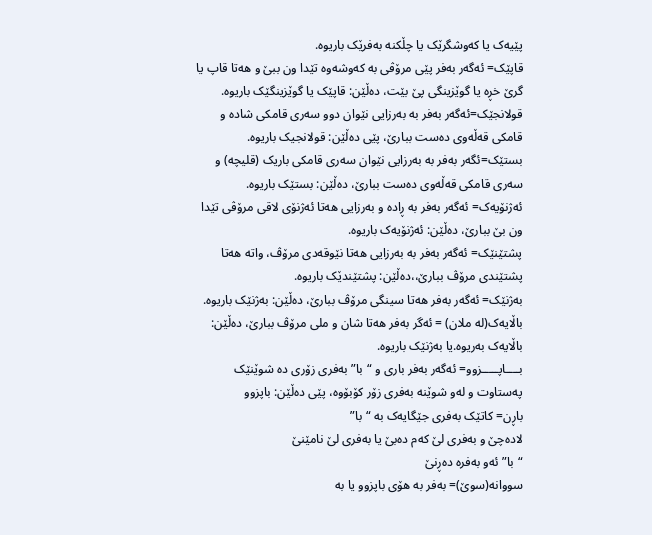پێیەک یا کەوشگرێک یا چڵکنە بەفرێک باریوە.
قاپێک= ئەگەر بەفر پێی مرۆڤی بە کەوشەوە تێدا ون ببێ و هەتا قاپ یا گرێ خڕە یا گوێزینگی پێ بێت، دەڵێن: قاپێک یا گوێزینگێک باریوە.
قولانجێک=ئەگەر بەفر بە بەرزایی نێوان دوو سەری قامکی شادە و قامکی قەڵەوی دەست ببارێ، پێی دەڵێن: قولانجیک باریوە.
بستێک=ئگەر بەفر بە بەرزایی نێوان سەری قامکی باریک (قلیچە) و سەری قامکی قەڵەوی دەست ببارێ، دەڵێن: بستێک باریوە.
ئەژنۆیەک= ئەگەر بەفر بە ڕادە و بەرزایی هەتا ئەژنۆی لاقی مرۆڤی تێدا ون بێ ببارێ، دەڵێن: ئەژنۆیەک باریوە.
پشتێنێک= ئەگەر بەفر بە بەرزایی هەتا نێوقەدی مرۆڤ، واتە هەتا پشتێندی مرۆڤ ببارێ،،دەڵێن: پشتێندێک باریوە.
بەژنێک= ئەگەر بەفر هەتا سینگی مرۆڤ ببارێ، دەڵێن: بەژنێک باریوە.
باڵایەک(له ملان) = ئەگر بەفر هەتا شان و ملی مرۆڤ ببارێ، دەڵێن: باڵایەک بەریوە.یا بەژنێک باریوە.
بــــاپـــــزوو= ئەگەر بەفر باری و “با” بەفری زۆری دە شوێنێک پەستاوت و لەو شوێنە بەفری زۆر کۆبۆوە، پێی دەڵێن: باپزوو
باڕن= کاتێک بەفری جێگایەک بە “با”
لادەچێ و بەفری لێ کەم دەبێ یا بەفری لێ نامێنێ
“با” ئەو بەفرە دەڕنێ
سووانە(سوێ)= بەفر بە هۆی باپزوو یا به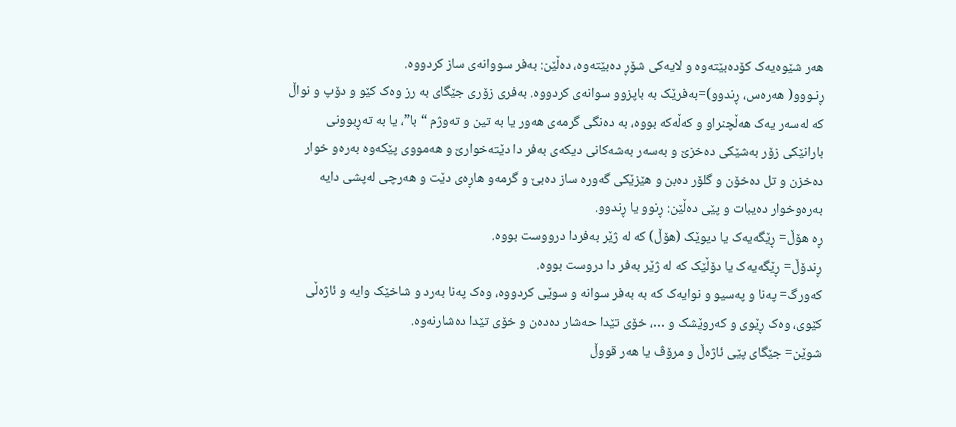هەر شێوەیەک کۆدەبێتەوە و لایەکی شۆڕ دەبێتەوە، دەڵێن: بەفر سووانەی ساز کردووە.
ڕنـووو( هەرەس، ڕندوو)=بەفرێک بە باپزوو سوانەی کردووە. بەفری زۆری جێگای به رز وەک کێو و دۆپ و نواڵ کە لەسەر یەک هەڵچنراو و کەڵەکە بووە، بە دەنگی گرمەی هەور یا بە تین و تەوژم “با”، یا بە تەڕبوونی بارانێکی زۆر بەشێکی دەخزێ و بەسەر بەشەکانی دیکەی بەفر دا دێتەخوارێ و هەمووی پێکەوە بەرەو خوار دەخزن و تل دەخۆن و گلۆر دەبن و هێزێکی گەورە ساز دەبێ و گرمەو هاڕەی دێت و هەرچی لەپشی دایە بەرەوخوار دەیبات و پێی دەڵێن: ڕنوو یا ڕندوو.
ڕه هۆڵ= ڕێگەیەک یا دیوێک (هۆڵ) کە لە ژێر بەفردا درووست بووە.
ڕندۆڵ= ڕێگەیەک یا دۆڵێک کە لە ژێر بەفر دا دروست بووه.
کەورگ= پەنا و پەسیو و نوایەک کە بە بەفر سوانە و سوێی کردووە، وەک پەنا بەرد و شاخێک وایە و ئاژەڵی کێوی، وەک ڕێوی و کەروێشک و …، خۆی تێدا حەشار دەدەن و خۆی تێدا دەشارنەوە.
شوێن= جێگای پێی ئاژەڵ و مرۆڤ یا هەر قووڵ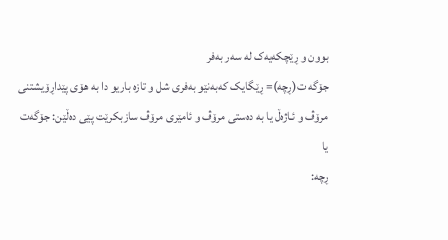بوون و ڕێچکەیەک لە سەر بەفر
جۆگه ت(ڕچە)= ڕێگایک کەبەنێو بەفری شل و تازە باریو دا بە هۆی پێداڕۆیشتنی مرۆڤ و ئـاژەڵ یا بە دەستی مرۆڤ و ئامێری مرۆڤ سازبکرێت پێی دەڵێن: جۆگەت
یا
ڕچە: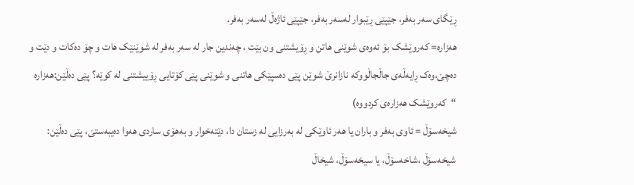ڕێگای سەر بەفر، جێپێی ڕێبوار لەسەر بەفر، جێپێی ئاژەڵ لەسەر بەفر.
هەزارە= کەروێشک بۆ ئەوەی شوێنی هاتن و ڕۆیشتنی ون بێت ، چەندین جار لە سەر بەفر لە شوێنێک هات و چۆ دەکات و دێت و دەچێ،وەک ڕایەڵەی جاڵجاڵووکە نازانرێ شوێن پێی دەسپێکی هاتنی و شوێنی پێی کۆتایی ڕۆییشتنی لە کوێە؟ پێی دەڵێن:هەزارە
“کەروێشک هەزارەی کردووە)
شیخەسۆڵ = ئاوی بەفر و باران یا هەر ئاوێکی لە بەرزایی لە زستان دا، دێتەخوار و بەهۆی ساردی هەوا دەیبەستێ، پێی دەڵێن: شیخەسۆڵ ،شاخەسۆڵ، یا سیخەسۆڵ، شیخاڵ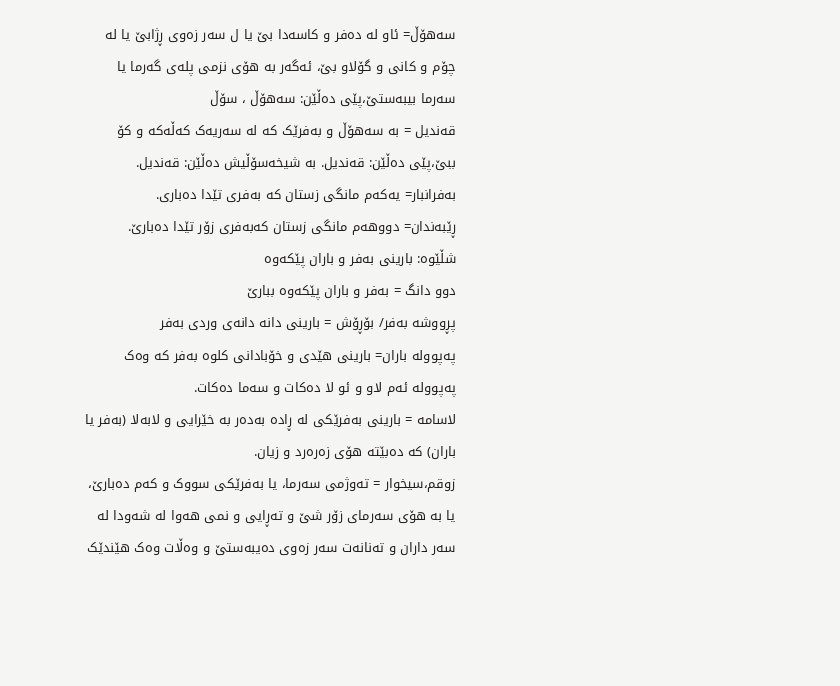سەهۆڵ= ئاو لە دەفر و کاسەدا بێ یا ل سەر زەوی ڕژابێ یا لە چۆم و کانی و گۆلاو بێ، ئەگەر بە هۆی نزمی پلەی گەرما یا سەرما بیبەستێ،پێی دەڵێن: سەهۆڵ ، سۆڵ
قەندیل = بە سەهۆڵ و بەفرێک کە لە سەریەک کەڵەکە و کۆ ببێ،پێی دەڵێن: قەندیل. بە شیخەسۆڵیش دەڵێن: قەندیل.
بەفرانبار= یەکەم مانگی زستان کە بەفری تێدا دەباری.
ڕێبەندان= دووهەم مانگی زستان کەبەفری زۆر تێدا دەبارێ.
شڵێوە: بارینی بەفر و باران پێکەوە
دوو دانگ = بەفر و باران پێکەوە ببارێ
پڕووشە بەفر/ بۆڕۆش = بارینی دانە دانەی وردی بەفر
پەپوولە باران= بارینی هێدی و خۆبادانی کلوە بەفر کە وەک پەپوولە ئەم لاو و ئو لا دەکات و سەما دەکات.
لاسامە = بارینی بەفرێکی لە ڕادە بەدەر بە خێرایی و لابەلا (بەفر یا باران) کە دەبێتە هۆی زەرەرد و زیان.
زوقم،سیخوار = تەوژمی سەرما، یا بەفرێکی سووک و کەم دەبارێ، یا بە هۆی سەرمای زۆر شێ و تەڕایی و نمی هەوا لە شەودا لە سەر داران و تەنانەت سەر زەوی دەیبەستێ و وەڵات وەک هێندێک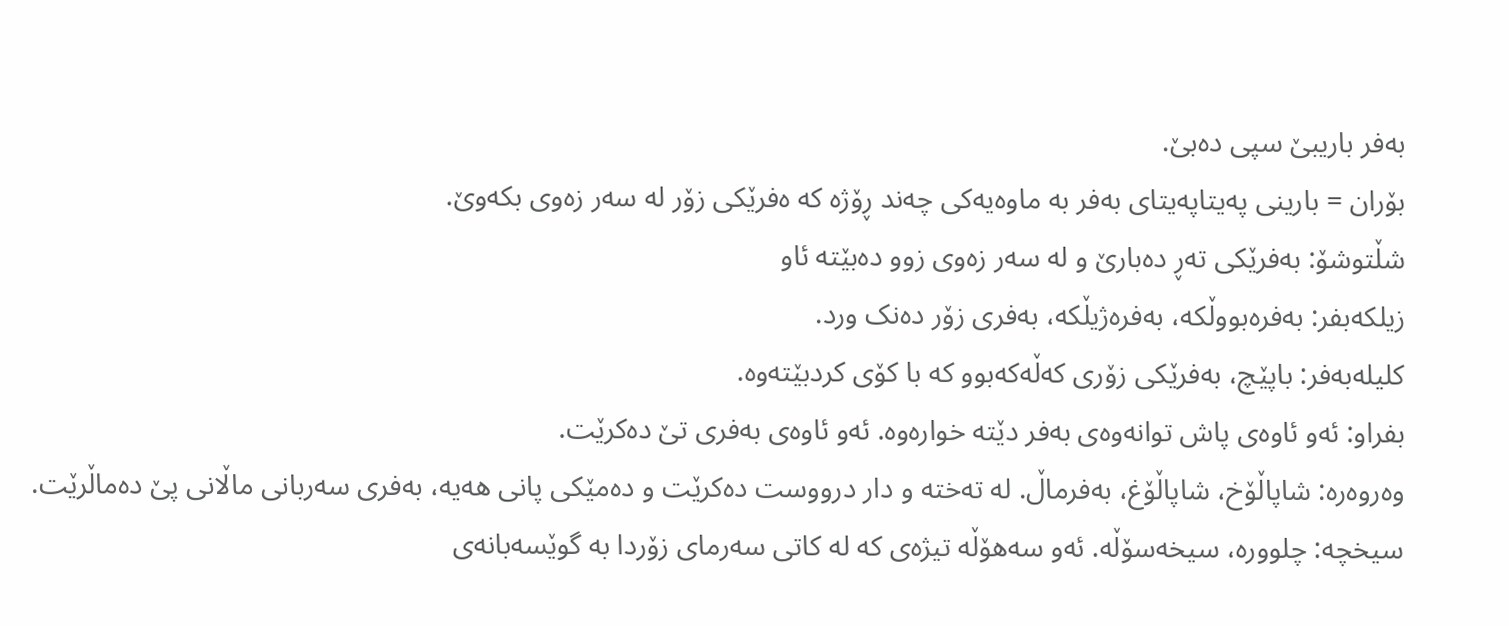بەفر باریبێ سپی دەبێ.
بۆران = بارینی پەیتاپەیتای بەفر بە ماوەیەکی چەند ڕۆژە کە ەفرێکی زۆر لە سەر زەوی بکەوێ.
شڵتوشۆ: بەفرێکی تەڕ دەبارێ و لە سەر زەوی زوو دەبێتە ئاو
زیلکەبفر: بەفرەبووڵکە، بەفرەژیڵکە، بەفری زۆر دەنک ورد.
کلیلەبەفر: باپێچ، بەفرێکی زۆری کەڵەکەبوو کە با کۆی کردبێتەوە.
بفراو: ئەو ئاوەی پاش توانەوەی بەفر دێتە خوارەوە. ئەو ئاوەی بەفری تێ دەکرێت.
وەروەرە: شاپاڵۆخ، شاپاڵۆغ، بەفرماڵ. لە تەختە و دار درووست دەکرێت و دەمێکی پانی هەیە، بەفری سەربانی ماڵانی پێ دەماڵرێت.
سیخچە: چلوورە، سیخەسۆڵە. ئەو سەهۆڵە تیژەی کە لە کاتی سەرمای زۆردا بە گوێسەبانەی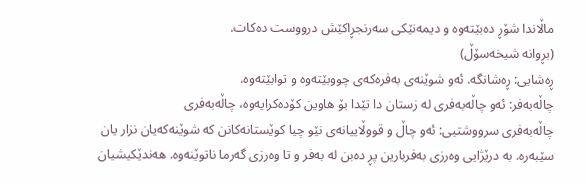ماڵاندا شۆڕ دەبێتەوە و دیمەنێکی سەرنجڕاکێش درووست دەکات.
(بڕوانە شیخەسۆڵ)
ڕەشایی: ڕەشانگە. ئەو شوێنەی بەفرەکەی چووبێتەوە و توابێتەوە.
چاڵەبەفر: ئەو چاڵەبەفری لە زستان دا تێدا بۆ هاوین کۆدەکرایەوە، چاڵەبەفری
چاڵەبەفری سرووشتیی: ئەو چاڵ و قووڵاییانەی نێو چیا کوێستانەکانن کە شوێنەکەیان نزار یان سێبەرە. بە درێژایی وەرزی بەفربارین پڕ دەبن لە بەفر و تا وەرزی گەرما ناتوێنەوە. هەندێکیشیان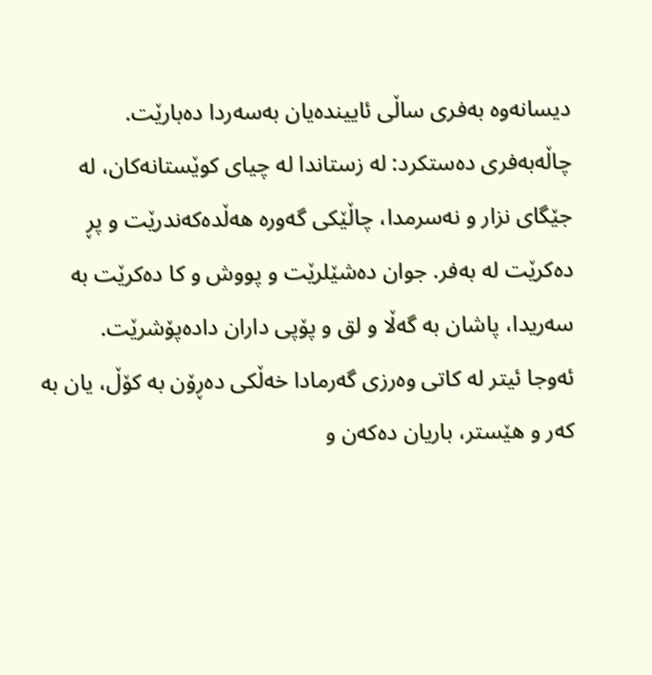دیسانەوە بەفری ساڵی ئاییندەیان بەسەردا دەبارێت.
چاڵەبەفری دەستکرد: لە زستاندا لە چیای کوێستانەکان، لە جێگای نزار و نەسرمدا، چاڵێکی گەورە هەڵدەکەندرێت و پڕ دەکرێت لە بەفر. جوان دەشێلرێت و پووش و کا دەکرێت بە سەریدا، پاشان بە گەڵا و لق و پۆپی داران دادەپۆشرێت.
ئەوجا ئیتر لە کاتی وەرزی گەرمادا خەڵکی دەڕۆن بە کۆڵ، یان بە کەر و هێستر، باریان دەکەن و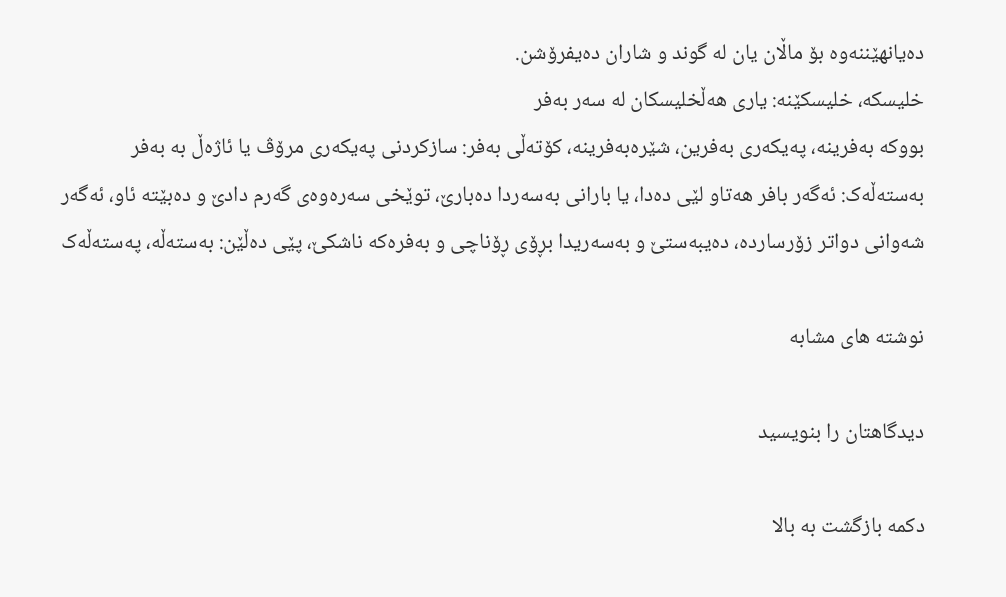دەیانهێننەوە بۆ ماڵان یان لە گوند و شاران دەیفرۆشن.
خلیسکە، خلیسکێنە: یاری هەڵخلیسکان لە سەر بەفر
بووکە بەفرینە، پەیکەری بەفرین، شێرەبەفرینە، کۆتەڵی بەفر: سازکردنی پەیکەری مرۆڤ یا ئاژەڵ بە بەفر
بەستەڵەک: ئەگەر بافر هەتاو لێی دەدا، یا بارانی بەسەردا دەبارێ، توێخی سەرەوەی گەرم دادێ و دەبێتە ئاو، ئەگەر شەوانی دواتر زۆرساردە، دەیبەستێ و بەسەریدا بڕۆی ڕۆناچی و بەفرەکە ناشکێ، پێی دەڵێن: بەستەڵە، پەستەڵەک

نوشته های مشابه

دیدگاهتان را بنویسید

دکمه بازگشت به بالا